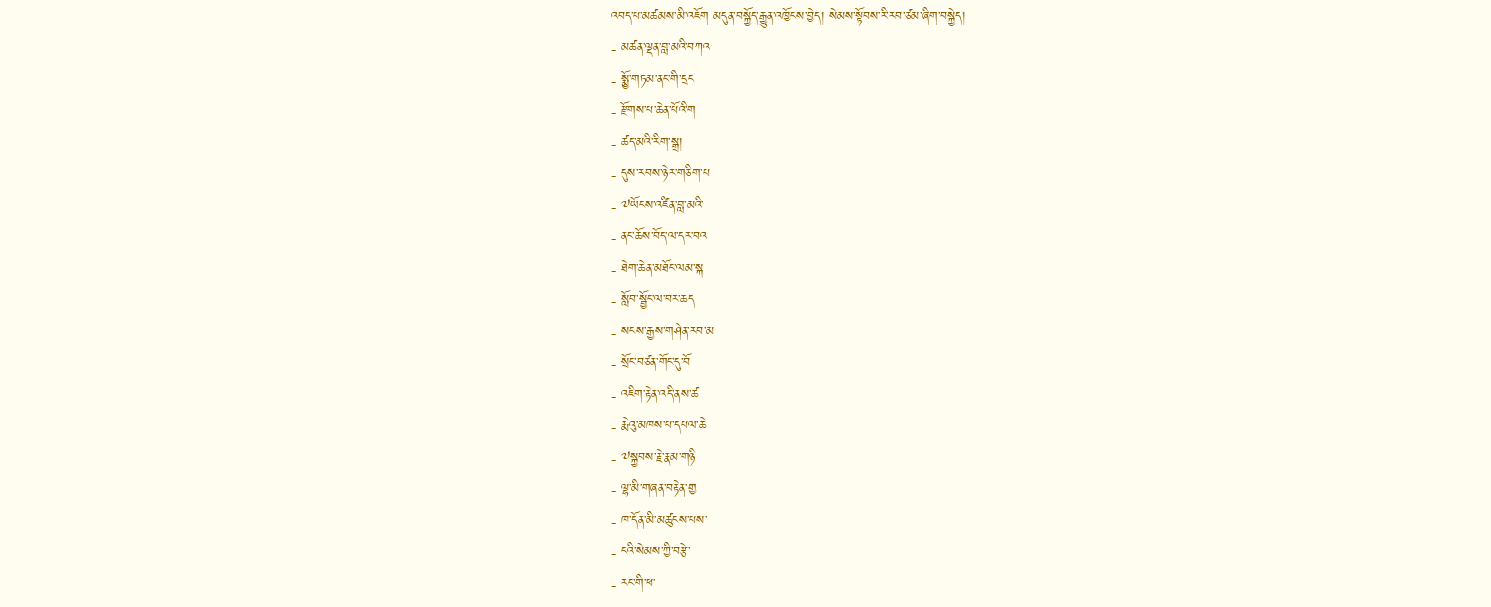འབད་པ་མཚམས་མི་འཇོག མདུན་བསྐྱོད་རྒྱུན་འཁྱོངས་བྱེད། སེམས་སྟོབས་རི་རབ་ཙམ་ཞིག་བསྐྱེད།
- མཚན་ལྡན་བླ་མའི་བཀའ
- སྨྱོ་གཏམ་ནང་གི་དྲང
- རྫོགས་པ་ཆེན་པོའི་ག
- ཚད་མའི་རིག་སྒྲ།
- དུས་རབས་ཉེར་གཅིག་པ
- ༧ཡོངས་འཛིན་བླ་མའི་
- ནང་ཆོས་བོད་ལ་དར་བའ
- ཐེག་ཆེན་མཐོང་ལམ་སྐ
- སློབ་སྦྱོང་ལ་བར་ཆད
- སངས་རྒྱས་གཤེན་རབ་མ
- སྲོང་བཙན་གོང་དུ་བོ
- འཇིག་རྟེན་འདི་ནས་ཚ
- རྨེའུ་མཁས་པ་དཔལ་ཆེ
- ༧སྐྱབས་རྗེ་རྣམ་གཉི
- ལྷ་མི་གཞན་བརྟེན་གྱ
- ཁ་དོན་མི་མཚུངས་པས་
- ངའི་སེམས་ཀྱི་བརྩེ་
- རང་གི་ཕ་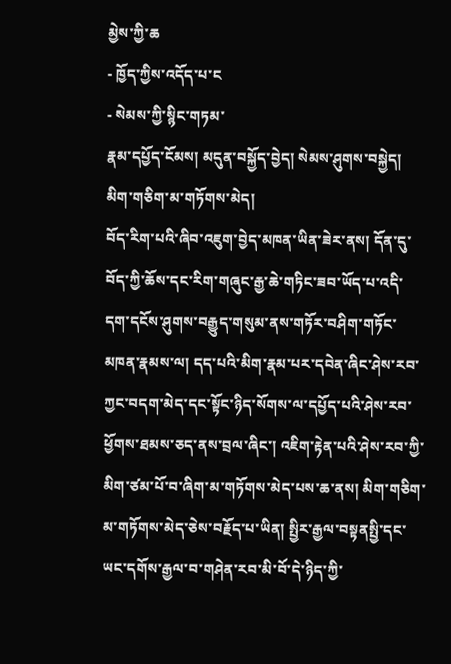མྱེས་ཀྱི་ཆ
- ཁྱོད་ཀྱིས་འདོད་པ་ང
- སེམས་ཀྱི་སྙིང་གཏམ་
རྣམ་དཔྱོད་ངོམས། མདུན་བསྐྱོད་བྱེད། སེམས་ཤུགས་བསྐྱེད།
མིག་གཅིག་མ་གཏོགས་མེད།
བོད་རིག་པའི་ཞིབ་འཇུག་བྱེད་མཁན་ཡིན་ཟེར་ནས། དོན་དུ་བོད་ཀྱི་ཆོས་དང་རིག་གཞུང་རྒྱ་ཆེ་གཏིང་ཟབ་ཡོད་པ་འདི་དག་དངོས་ཤུགས་བརྒྱུད་གསུམ་ནས་གཏོར་བཤིག་གཏོང་མཁན་རྣམས་ལ། དད་པའི་མིག་རྣམ་པར་དབེན་ཞིང་ཤེས་རབ་ཀྱང་བདག་མེད་དང་སྟོང་ཉིད་སོགས་ལ་དཔྱོད་པའི་ཤེས་རབ་ཕྱོགས་ཐམས་ཅད་ནས་བྲལ་ཞིང་། འཇིག་རྟེན་པའི་ཤེས་རབ་ཀྱི་མིག་ཙམ་པོ་བ་ཞིག་མ་གཏོགས་མེད་པས་ཆ་ནས། མིག་གཅིག་མ་གཏོགས་མེད་ཅེས་བརྗོད་པ་ཡིན། སྤྱིར་རྒྱལ་བསྟནསྤྱི་དང་ཡང་དགོས་རྒྱལ་བ་གཤེན་རབ་མི་བོ་དེ་ཉིད་ཀྱི་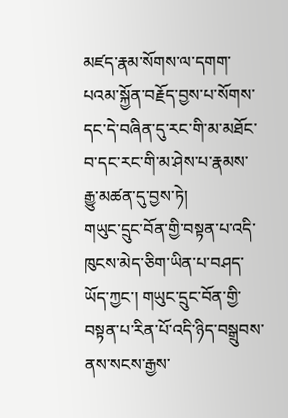མཛད་རྣམ་སོགས་ལ་དགག་པའམ་སྐྱོན་བརྗོད་བྱས་པ་སོགས་དང་དེ་བཞིན་དུ་རང་གི་མ་མཐོང་བ་དང་རང་གི་མ་ཤེས་པ་རྣམས་རྒྱུ་མཚན་དུ་བྱས་ཏེ།
གཡུང་དྲུང་བོན་གྱི་བསྟན་པ་འདི་ཁུངས་མེད་ཅིག་ཡིན་པ་བཤད་ཡོད་ཀྱང་། གཡུང་དྲུང་བོན་གྱི་བསྟན་པ་རིན་པོ་འདི་ཉིད་བསྒྲུབས་ནས་སངས་རྒྱས་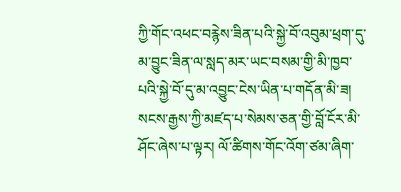ཀྱི་གོང་འཕང་བརྙེས་ཟིན་པའི་སྐྱེ་བོ་འབུམ་ཕྲག་དུ་མ་བྱུང་ཟིན་ལ་སླད་མར་ཡང་བསམ་གྱི་མི་ཁྱབ་པའི་སྐྱེ་བོ་དུ་མ་འབྱུང་ངེས་ཡིན་པ་གདོན་མི་ཟ། སངས་རྒྱས་ཀྱི་མཛད་པ་སེམས་ཅན་གྱི་བློ་ངོར་མི་ཤོང་ཞེས་པ་ལྟར། ལོ་ཚིགས་གོང་འོག་ཙམ་ཞིག་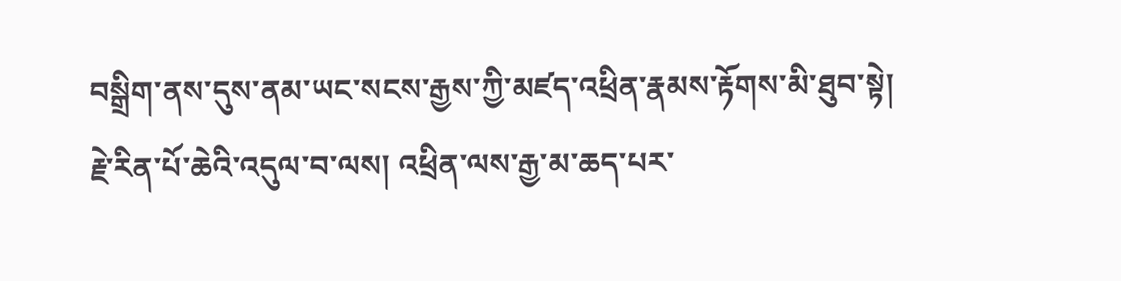བསྒྲིག་ནས་དུས་ནམ་ཡང་སངས་རྒྱས་ཀྱི་མཛད་འཕྲིན་རྣམས་རྟོགས་མི་ཐུབ་སྟེ། རྗེ་རིན་པོ་ཆེའི་འདུལ་བ་ལས། འཕྲིན་ལས་རྒྱ་མ་ཆད་པར་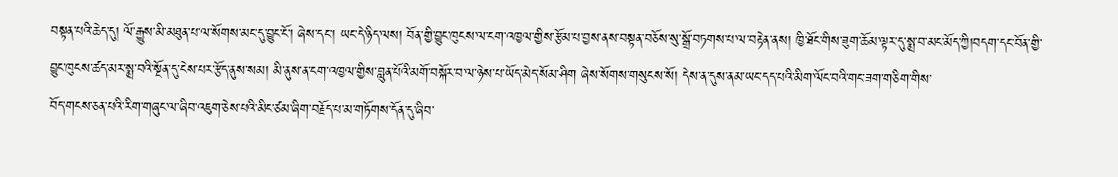བསྟན་པའི་ཆེད་དུ། ལོ་རྒྱུས་མི་མཐུན་པ་ལ་སོགས་མང་དུ་བྱུང་ངོ་། ཞེས་དང་། ཡང་དེ་ཉིད་ལས། བོན་གྱི་བྱུང་ཁུངས་ལ་ངག་འཁྱལ་གྱིས་རྩོམ་པ་བྱས་ནས་བསྟན་བཅོས་སུ་སྒྲོ་བཏགས་པ་ལ་བརྟེན་ནས། ཁྱི་ཐོང་གིས་ཟུག་ཆོམ་ལྟར་དུ་སྨྲ་བ་མང་མོད་ཀྱི།བདག་དང་བོན་གྱི་བྱུང་ཁུངས་ཚད་མར་སྨྲ་བའི་སྔོན་དུ་ངེས་པར་རྩོད་ནུས་སམ། མི་ནུས་ན་ངག་འཁྱལ་གྱིས་བླུན་པོའི་མགོ་བསྐོར་བ་ལ་ཉེས་པ་ཡོད་མེད་སོམ་ཤིག ཞེས་སོགས་གསུངས་སོ། དེས་ན་དུས་ནམ་ཡང་དད་པའི་མིག་ལོང་བའི་གང་ཟག་གཅིག་གིས་
བོད་གངས་ཅན་པའི་རིག་གཞུང་ལ་ཞིབ་འཇུག་ཅེས་པའི་མིང་ཙམ་ཞིག་བརྗོད་པ་མ་གཏོགས་དོན་དུ་ཞིབ་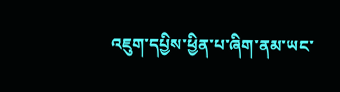འཇུག་དཔྱིས་ཕྱིན་པ་ཞིག་ནམ་ཡང་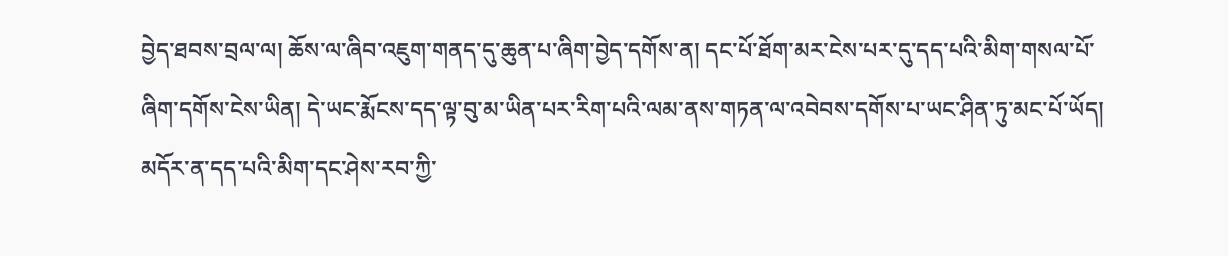བྱེད་ཐབས་བྲལ་ལ། ཆོས་ལ་ཞིབ་འཇུག་གནད་དུ་ཆུན་པ་ཞིག་བྱེད་དགོས་ན། དང་པོ་ཐོག་མར་ངེས་པར་དུ་དད་པའི་མིག་གསལ་པོ་ཞིག་དགོས་ངེས་ཡིན། དེ་ཡང་རྨོངས་དད་ལྟ་བུ་མ་ཡིན་པར་རིག་པའི་ལམ་ནས་གཏན་ལ་འབེབས་དགོས་པ་ཡང་ཤིན་ཏུ་མང་པོ་ཡོད། མདོར་ན་དད་པའི་མིག་དང་ཤེས་རབ་ཀྱི་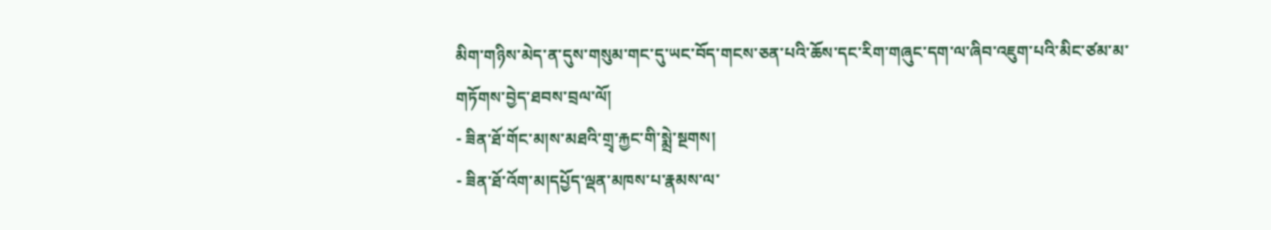མིག་གཉིས་མེད་ན་དུས་གསུམ་གང་དུ་ཡང་བོད་གངས་ཅན་པའི་ཆོས་དང་རིག་གཞུང་དག་ལ་ཞིབ་འཇུག་པའི་མིང་ཙམ་མ་གཏོགས་བྱེད་ཐབས་བྲལ་ལོ།
- ཟིན་ཐོ་གོང་མ།ས་མཐའི་གྲྭ་རྐྱང་གི་སྨྲེ་སྔགས།
- ཟིན་ཐོ་འོག་མ།དཔྱོད་ལྡན་མཁས་པ་རྣམས་ལ་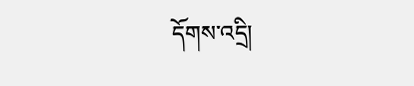དོགས་འདྲི།